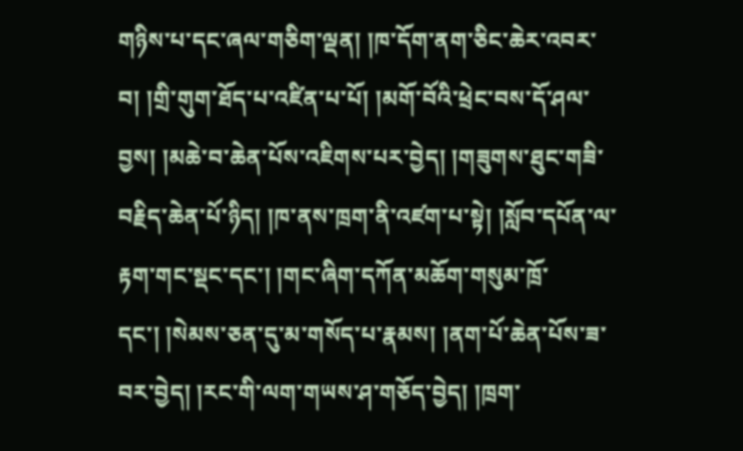གཉིས་པ་དང་ཞལ་གཅིག་ལྡན། །ཁ་དོག་ནག་ཅིང་ཆེར་འབར་བ། །གྲི་གུག་ཐོད་པ་འཛིན་པ་པོ། །མགོ་བོའི་ཕྲེང་བས་དོ་ཤལ་བྱས། །མཆེ་བ་ཆེན་པོས་འཇིགས་པར་བྱེད། །གཟུགས་ཐུང་གཟི་བརྗིད་ཆེན་པོ་ཉིད། །ཁ་ནས་ཁྲག་ནི་འཛག་པ་སྟེ། །སློབ་དཔོན་ལ་རྟག་གང་སྡང་དང་། །གང་ཞིག་དཀོན་མཆོག་གསུམ་ཁྲོ་དང་། །སེམས་ཅན་དུ་མ་གསོད་པ་རྣམས། །ནག་པོ་ཆེན་པོས་ཟ་བར་བྱེད། །རང་གི་ལག་གཡས་ཤ་གཅོད་བྱེད། །ཁྲག་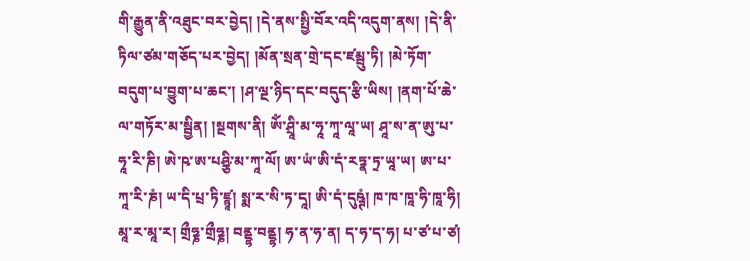གི་རྒྱུན་ནི་འཐུང་བར་བྱེད། །དེ་ནས་སྤྱི་བོར་འདི་འདུག་ནས། །དེ་ནི་ཏིལ་ཙམ་གཅོད་པར་བྱེད། །མོན་སྲན་གྲེ་དང་ཛམྦུ་ཏི། །མེ་ཏོག་བདུག་པ་བྱུག་པ་ཆང་། །ཤ་ལྔ་ཉིད་དང་བདུད་རྩི་ཡིས། །ནག་པོ་ཆེ་ལ་གཏོར་མ་སྦྱིན། །སྔགས་ནི། ཨོཾ་ཤྲཱི་མ་ཧཱ་ཀཱ་ལཱ་ཡ། ཤཱ་ས་ན་ཨུ་པ་ཧཱ་རི་ཎི། ཨེ་ཥ་ཨ་པཤྩི་མ་ཀཱ་ལོ། ཨ་ཡཾ་ཨི་དཾ་རཏྣ་ཏྲ་ཡཱ་ཡ། ཨ་པ་ཀཱ་རི་ཎཾ། ཡ་དི་པྲ་ཏི་ཛྙཱ། སྨ་ར་སི་ཏ་དཱ། ཨི་དཾ་དུཥྚཾ། ཁ་ཁ་ཁཱ་ཧི་ཁཱ་ཧི། མཱ་ར་མཱ་ར། གྲྀཧྞ་གྲྀཧྞ། བནྡྷ་བནྡྷ། ཧ་ན་ཧ་ན། ད་ཧ་ད་ཧ། པ་ཙ་པ་ཙ།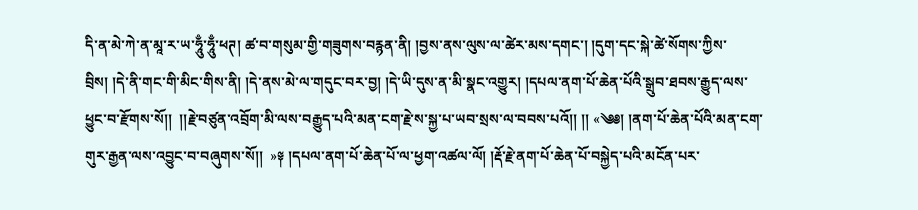དི་ན་མེ་ཀེ་ན་མཱ་ར་ཡ་ཧཱུྃ་ཧཱུྃ་ཕཊ། ཚ་བ་གསུམ་གྱི་གཟུགས་བརྙན་ནི། །བྱས་ནས་ལུས་ལ་ཚེར་མས་དགང་། །དུག་དང་སྐེ་ཚེ་སོགས་ཀྱིས་བྲིས། །དེ་ནི་གང་གི་མིང་གིས་ནི། །དེ་ནས་མེ་ལ་གདུང་བར་བྱ། །དེ་ཡི་དུས་ན་མི་སྣང་འགྱུར། །དཔལ་ནག་པོ་ཆེན་པོའི་སྒྲུབ་ཐབས་རྒྱུད་ལས་ཕྱུང་བ་རྫོགས་སོ།།  །།རྗེ་བཙུན་འབྲོག་མི་ལས་བརྒྱུད་པའི་མན་ངག་རྗེ་ས་སྐྱ་པ་ཡབ་སྲས་ལ་བབས་པའོ།། །། «༄༅། །ནག་པོ་ཆེན་པོའི་མན་ངག་གུར་རྒྱན་ལས་འབྱུང་བ་བཞུགས་སོ།།  »༈ །དཔལ་ནག་པོ་ཆེན་པོ་ལ་ཕྱག་འཚལ་ལོ། །རྡོ་རྗེ་ནག་པོ་ཆེན་པོ་བསྐྱེད་པའི་མངོན་པར་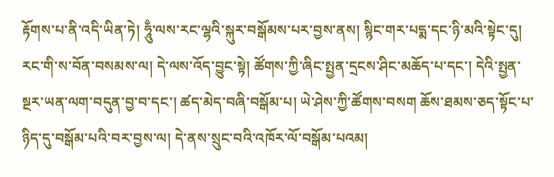རྟོགས་པ་ནི་འདི་ཡིན་ཏེ། ཧཱུྃ་ལས་རང་ལྷའི་སྐུར་བསྒོམས་པར་བྱས་ནས། སྙིང་གར་པདྨ་དང་ཉི་མའི་སྟེང་དུ། རང་གི་ས་བོན་བསམས་ལ། དེ་ལས་འོད་བྱུང་སྟེ། ཚོགས་ཀྱི་ཞིང་སྤྱན་དྲངས་ཤིང་མཆོད་པ་དང་། དེའི་སྤྱན་སྔར་ཡན་ལག་བདུན་བྱ་བ་དང་། ཚད་མེད་བཞི་བསྒོམ་པ། ཡེ་ཤེས་ཀྱི་ཚོགས་བསག ཆོས་ཐམས་ཅད་སྟོང་པ་ཉིད་དུ་བསྒོམ་པའི་བར་བྱས་ལ། དེ་ནས་སྲུང་བའི་འཁོར་ལོ་བསྒོམ་པའམ།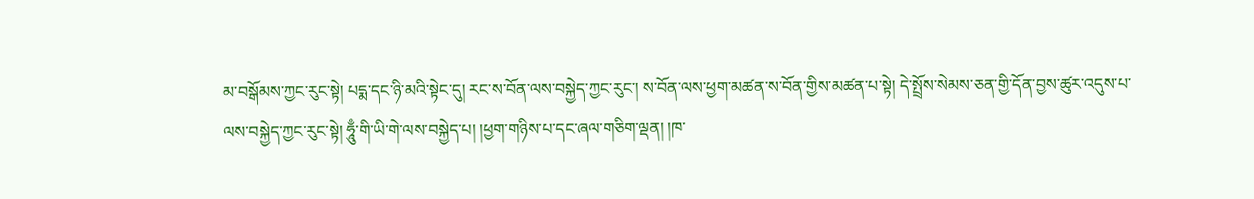མ་བསྒོམས་ཀྱང་རུང་སྟེ། པདྨ་དང་ཉི་མའི་སྟེང་དུ། རང་ས་བོན་ལས་བསྐྱེད་ཀྱང་རུང་། ས་བོན་ལས་ཕྱག་མཚན་ས་བོན་གྱིས་མཚན་པ་སྟེ། དེ་སྤྲོས་སེམས་ཅན་གྱི་དོན་བྱས་ཚུར་འདུས་པ་ལས་བསྐྱེད་ཀྱང་རུང་སྟེ། ཧཱུྃ་གི་ཡི་གེ་ལས་བསྐྱེད་པ། །ཕྱག་གཉིས་པ་དང་ཞལ་གཅིག་ལྡན། །ཁ་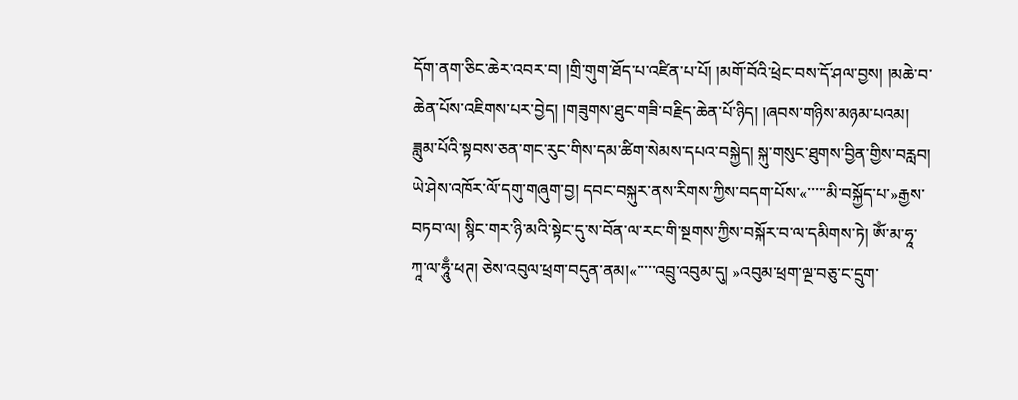དོག་ནག་ཅིང་ཆེར་འབར་བ། །གྲི་གུག་ཐོད་པ་འཛིན་པ་པོ། །མགོ་བོའི་ཕྲེང་བས་དོ་ཤལ་བྱས། །མཆེ་བ་ཆེན་པོས་འཇིགས་པར་བྱེད། །གཟུགས་ཐུང་གཟི་བརྗིད་ཆེན་པོ་ཉིད། །ཞབས་གཉིས་མཉམ་པའམ། ཟླུམ་པོའི་སྟབས་ཅན་གང་རུང་གིས་དམ་ཚིག་སེམས་དཔའ་བསྐྱེད། སྐུ་གསུང་ཐུགས་བྱིན་གྱིས་བརླབ། ཡེ་ཤེས་འཁོར་ལོ་དགུ་གཞུག་བྱ། དབང་བསྐུར་ནས་རིགས་ཀྱིས་བདག་པོས་«་་་་་མི་བསྐྱོད་པ་»རྒྱས་བཏབ་ལ། སྙིང་གར་ཉི་མའི་སྟེང་དུ་ས་བོན་ལ་རང་གི་སྔགས་ཀྱིས་བསྐོར་བ་ལ་དམིགས་ཏེ། ཨོཾ་མ་ཧཱ་ཀཱ་ལ་ཧཱུྃ་ཕཊ། ཅེས་འབུལ་ཕྲག་བདུན་ནམ།«་་་་་འབྲུ་འབུམ་དུ། »འབུམ་ཕྲག་ལྔ་བཅུ་ང་དྲུག་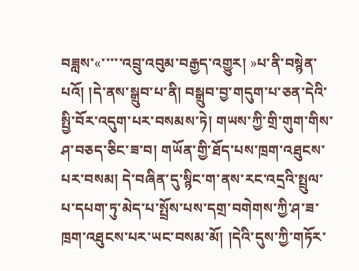བཟླས་«་་་་་འབྲུ་འབུམ་བརྒྱད་འགྱུར། »པ་ནི་བསྙེན་པའོ། །དེ་ནས་སྒྲུབ་པ་ནི། བསྒྲུབ་བྱ་གདུག་པ་ཅན་དེའི་སྤྱི་བོར་འདུག་པར་བསམས་ཏེ། གཡས་ཀྱི་གྲི་གུག་གིས་ཤ་བཅད་ཅིང་ཟ་བ། གཡོན་གྱི་ཐོད་པས་ཁྲག་འཐུངས་པར་བསམ། དེ་བཞིན་དུ་སྙིང་ག་ནས་རང་འདྲའི་སྤྲུལ་པ་དཔག་ཏུ་མེད་པ་སྤྲོས་པས་དགྲ་བགེགས་ཀྱི་ཤ་ཟ་ཁྲག་འཐུངས་པར་ཡང་བསམ་མོ། །དེའི་དུས་ཀྱི་གཏོར་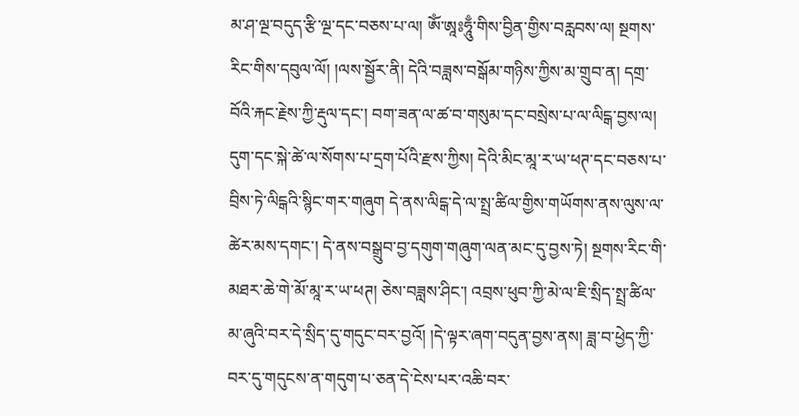མ་ཤ་ལྔ་བདུད་རྩི་ལྔ་དང་བཅས་པ་ལ། ཨོཾ་ཨཱཿཧཱུྃ་གིས་བྱིན་གྱིས་བརླབས་ལ། སྔགས་རིང་གིས་དབུལ་ལོ། །ལས་སྦྱོར་ནི། དེའི་བཟླས་བསྒོམ་གཉིས་ཀྱིས་མ་གྲུབ་ན། དགྲ་བོའི་རྐང་རྗེས་ཀྱི་རྡུལ་དང་། བག་ཟན་ལ་ཚ་བ་གསུམ་དང་བསྲེས་པ་ལ་ལིངྒ་བྱས་ལ། དུག་དང་སྐེ་ཚེ་ལ་སོགས་པ་དྲག་པོའི་རྫས་ཀྱིས། དེའི་མིང་མཱ་ར་ཡ་ཕཊ་དང་བཅས་པ་བྲིས་ཏེ་ལིངྒའི་སྙིང་གར་གཞུག དེ་ནས་ལིངྒ་དེ་ལ་སྤྲ་ཚིལ་གྱིས་གཡོགས་ནས་ལུས་ལ་ཚེར་མས་དགང་། དེ་ནས་བསྒྲུབ་བྱ་དགུག་གཞུག་ལན་མང་དུ་བྱས་ཏེ། སྔགས་རིང་གི་མཐར་ཆེ་གེ་མོ་མཱ་ར་ཡ་ཕཊ། ཅེས་བཟླས་ཤིང་། འབྲས་ཕུབ་ཀྱི་མེ་ལ་ཇི་སྲིད་སྤྲ་ཚིལ་མ་ཞུའི་བར་དེ་སྲིད་དུ་གདུང་བར་བྱའོ། །དེ་ལྟར་ཞག་བདུན་བྱས་ནས། ཟླ་བ་ཕྱེད་ཀྱི་བར་དུ་གདུངས་ན་གདུག་པ་ཅན་དེ་ངེས་པར་འཆི་བར་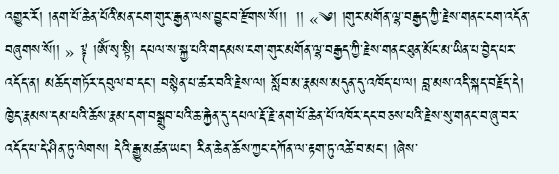འགྱུར་རོ། །ནག་པོ་ཆེན་པོའི་མན་ངག་གུར་རྒྱན་ལས་བྱུང་བ་རྫོགས་སོ།།  །། «༄། །གུར་མགོན་ལྷ་བརྒྱད་ཀྱི་རྗེས་གནང་ངག་འདོན་བཞུགས་སོ།། » ༈ །ཨོཾ་སྭ་སྟི། དཔལ་ས་སྐྱ་པའི་གདམས་ངག་གུར་མགོན་ལྷ་བརྒྱད་ཀྱི་རྗེས་གནང་ཐུན་མོང་མ་ཡིན་པ་བྱེད་པར་འདོད་ན། མཆོད་གཏོར་དབུལ་བ་དང་། བསྙེན་པ་ཚར་བའི་རྗེས་ལ། སློབ་མ་རྣམས་མདུན་དུ་འཁོད་པ་ལ། བླ་མས་འདི་སྐད་བརྗོད་དེ། ཁྱེད་རྣམས་དམ་པའི་ཆོས་རྣམ་དག་བསྒྲུབ་པའི་ཆ་རྐྱེན་དུ་དཔལ་རྡོ་རྗེ་ནག་པོ་ཆེན་པོ་འཁོར་དང་བཅས་པའི་རྗེས་སུ་གནང་བ་ཞུ་བར་འདོད་པ་དེ་ཤིན་ཏུ་ལེགས། དེའི་རྒྱུ་མཚན་ཡང་། རིན་ཆེན་ཆོས་ཀྱང་དཀོན་ལ་རྟག་ཏུ་འཚེ་བ་མང་། །ཞེས་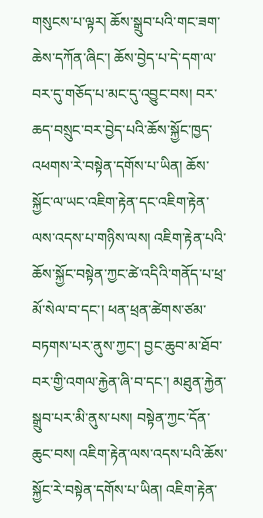གསུངས་པ་ལྟར། ཆོས་སྒྲུབ་པའི་གང་ཟག་ཆེས་དཀོན་ཞིང་། ཆོས་བྱེད་པ་དེ་དག་ལ་བར་དུ་གཅོད་པ་མང་དུ་འབྱུང་བས། བར་ཆད་བསྲུང་བར་བྱེད་པའི་ཆོས་སྐྱོང་ཁྱད་འཕགས་རེ་བསྟེན་དགོས་པ་ཡིན། ཆོས་སྐྱོང་ལ་ཡང་འཇིག་རྟེན་དང་འཇིག་རྟེན་ལས་འདས་པ་གཉིས་ལས། འཇིག་རྟེན་པའི་ཆོས་སྐྱོང་བསྟེན་ཀྱང་ཚེ་འདིའི་གནོད་པ་ཕྲ་མོ་སེལ་བ་དང་། ཕན་ཕྲན་ཚེགས་ཙམ་བཏགས་པར་ནུས་ཀྱང་། བྱང་ཆུབ་མ་ཐོབ་བར་གྱི་འགལ་རྐྱེན་ཞི་བ་དང་། མཐུན་རྐྱེན་སྒྲུབ་པར་མི་ནུས་པས། བསྟེན་ཀྱང་དོན་ཆུང་བས། འཇིག་རྟེན་ལས་འདས་པའི་ཆོས་སྐྱོང་རེ་བསྟེན་དགོས་པ་ཡིན། འཇིག་རྟེན་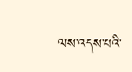ལས་འདས་པའི་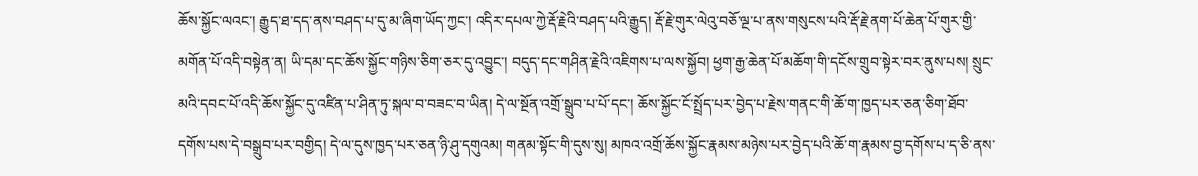ཆོས་སྐྱོང་ལའང་། རྒྱུད་ཐ་དད་ནས་བཤད་པ་དུ་མ་ཞིག་ཡོད་ཀྱང་། འདིར་དཔལ་ཀྱེ་རྡོ་རྗེའི་བཤད་པའི་རྒྱུད། རྡོ་རྗེ་གུར་ལེའུ་བཅོ་ལྔ་པ་ནས་གསུངས་པའི་རྡོ་རྗེ་ནག་པོ་ཆེན་པོ་གུར་གྱི་མགོན་པོ་འདི་བསྟེན་ན། ཡི་དམ་དང་ཆོས་སྐྱོང་གཉིས་ཅིག་ཅར་དུ་འབྱུང་། བདུད་དང་གཤིན་རྗེའི་འཇིགས་པ་ལས་སྐྱོབ། ཕྱག་རྒྱ་ཆེན་པོ་མཆོག་གི་དངོས་གྲུབ་སྟེར་བར་ནུས་པས། སྲུང་མའི་དབང་པོ་འདི་ཆོས་སྐྱོང་དུ་འཛིན་པ་ཤིན་ཏུ་སྐལ་བ་བཟང་བ་ཡིན། དེ་ལ་སྔོན་འགྲོ་སྒྲུབ་པ་པོ་དང་། ཆོས་སྐྱོང་ངོ་སྤྲོད་པར་བྱེད་པ་རྗེས་གནང་གི་ཆོ་ག་ཁྱད་པར་ཅན་ཅིག་ཐོབ་དགོས་པས་དེ་བསྒྲུབ་པར་བགྱིད། དེ་ལ་དུས་ཁྱད་པར་ཅན་ཉི་ཤུ་དགུའམ། གནམ་སྟོང་གི་དུས་སུ། མཁའ་འགྲོ་ཆོས་སྐྱོང་རྣམས་མཉེས་པར་བྱེད་པའི་ཆོ་ག་རྣམས་བྱ་དགོས་པ་ད་ཅི་ནས་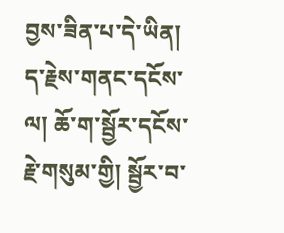བྱས་ཟིན་པ་དེ་ཡིན། ད་རྗེས་གནང་དངོས་ལ། ཆོ་ག་སྦྱོར་དངོས་རྗེ་གསུམ་གྱི། སྦྱོར་བ་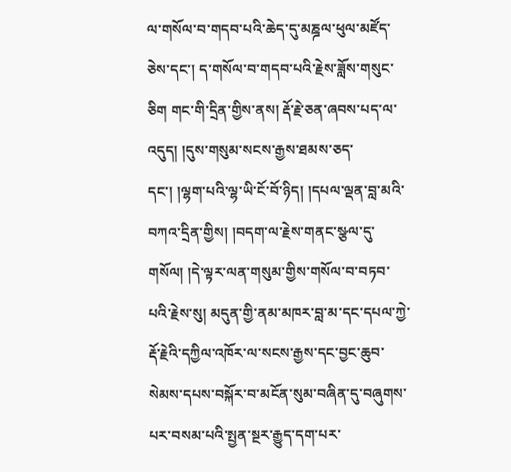ལ་གསོལ་བ་གདབ་པའི་ཆེད་དུ་མཎྜལ་ཕུལ་མཛོད་ཅེས་དང་། ད་གསོལ་བ་གདབ་པའི་རྗེས་ཟློས་གསུང་ཅིག གང་གི་དྲིན་གྱིས་ནས། རྡོ་རྗེ་ཅན་ཞབས་པད་ལ་འདུད། །དུས་གསུམ་སངས་རྒྱས་ཐམས་ཅད་དང་། །ལྷག་པའི་ལྷ་ཡི་ངོ་བོ་ཉིད། །དཔལ་ལྡན་བླ་མའི་བཀའ་དྲིན་གྱིས། །བདག་ལ་རྗེས་གནང་སྩལ་དུ་གསོལ། །དེ་ལྟར་ལན་གསུམ་གྱིས་གསོལ་བ་བཏབ་པའི་རྗེས་སུ། མདུན་གྱི་ནམ་མཁར་བླ་མ་དང་དཔལ་ཀྱེ་རྡོ་རྗེའི་དཀྱིལ་འཁོར་ལ་སངས་རྒྱས་དང་བྱང་ཆུབ་སེམས་དཔས་བསྐོར་བ་མངོན་སུམ་བཞིན་དུ་བཞུགས་པར་བསམ་པའི་སྤྱན་སྔར་རྒྱུད་དག་པར་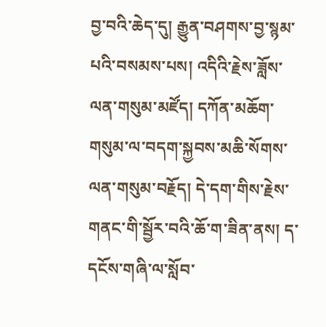བྱ་བའི་ཆེད་དུ། རྒྱུན་བཤགས་བྱ་སྙམ་པའི་བསམས་པས། འདིའི་རྗེས་ཟློས་ལན་གསུམ་མཛོད། དཀོན་མཆོག་གསུམ་ལ་བདག་སྐྱབས་མཆི་སོགས་ལན་གསུམ་བརྗོད། དེ་དག་གིས་རྗེས་གནང་གི་སྦྱོར་བའི་ཆོ་ག་ཟིན་ནས། ད་དངོས་གཞི་ལ་སློབ་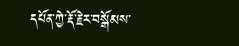དཔོན་ཀྱེ་རྡོ་རྗེར་བསྒོམས་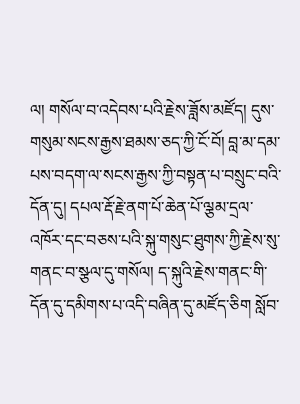ལ། གསོལ་བ་འདེབས་པའི་རྗེས་ཟློས་མཛོད། དུས་གསུམ་སངས་རྒྱས་ཐམས་ཅད་ཀྱི་ངོ་བོ། བླ་མ་དམ་པས་བདག་ལ་སངས་རྒྱས་ཀྱི་བསྟན་པ་བསྲུང་བའི་དོན་དུ། དཔལ་རྡོ་རྗེ་ནག་པོ་ཆེན་པོ་ལྕམ་དྲལ་འཁོར་དང་བཅས་པའི་སྐུ་གསུང་ཐུགས་ཀྱི་རྗེས་སུ་གནང་བ་སྩལ་དུ་གསོལ། ད་སྐུའི་རྗེས་གནང་གི་དོན་དུ་དམིགས་པ་འདི་བཞིན་དུ་མཛོད་ཅིག སློབ་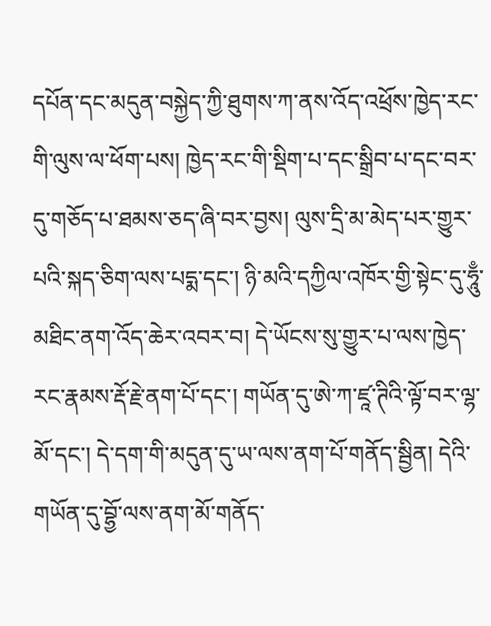དཔོན་དང་མདུན་བསྐྱེད་ཀྱི་ཐུགས་ཀ་ནས་འོད་འཕྲོས་ཁྱེད་རང་གི་ལུས་ལ་ཕོག་པས། ཁྱེད་རང་གི་སྡིག་པ་དང་སྒྲིབ་པ་དང་བར་དུ་གཅོད་པ་ཐམས་ཅད་ཞི་བར་བྱས། ལུས་དྲི་མ་མེད་པར་གྱུར་པའི་སྐད་ཅིག་ལས་པདྨ་དང་། ཉི་མའི་དཀྱིལ་འཁོར་གྱི་སྟེང་དུ་ཧཱུྃ་མཐིང་ནག་འོད་ཆེར་འབར་བ། དེ་ཡོངས་སུ་གྱུར་པ་ལས་ཁྱེད་རང་རྣམས་རྡོ་རྗེ་ནག་པོ་དང་། གཡོན་དུ་ཨེ་ཀ་ཛཱ་ཊིའི་ལྟོ་བར་ལྷ་མོ་དང་། དེ་དག་གི་མདུན་དུ་ཡ་ལས་ནག་པོ་གནོད་སྦྱིན། དེའི་གཡོན་དུ་བྷྱོ་ལས་ནག་མོ་གནོད་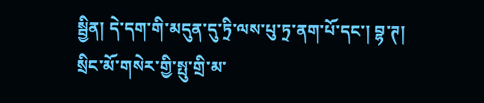སྦྱིན། དེ་དག་གི་མདུན་དུ་ཏྲི་ལས་པུ་ཏྲ་ནག་པོ་དང་། བྷ་ཊ། སྲིང་མོ་གསེར་གྱི་སྤུ་གྲི་མ་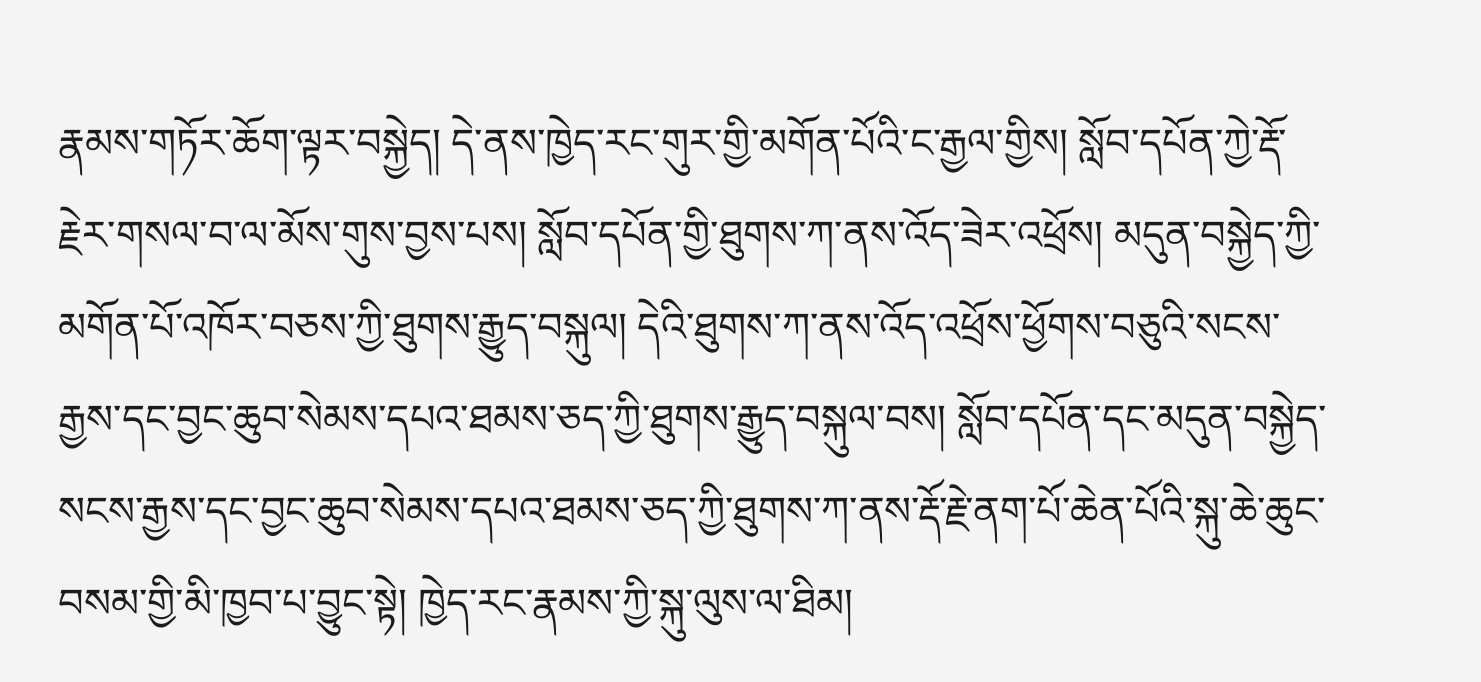རྣམས་གཏོར་ཆོག་ལྟར་བསྐྱེད། དེ་ནས་ཁྱེད་རང་གུར་གྱི་མགོན་པོའི་ང་རྒྱལ་གྱིས། སློབ་དཔོན་ཀྱེ་རྡོ་རྗེར་གསལ་བ་ལ་མོས་གུས་བྱས་པས། སློབ་དཔོན་གྱི་ཐུགས་ཀ་ནས་འོད་ཟེར་འཕྲོས། མདུན་བསྐྱེད་ཀྱི་མགོན་པོ་འཁོར་བཅས་ཀྱི་ཐུགས་རྒྱུད་བསྐུལ། དེའི་ཐུགས་ཀ་ནས་འོད་འཕྲོས་ཕྱོགས་བཅུའི་སངས་རྒྱས་དང་བྱང་ཆུབ་སེམས་དཔའ་ཐམས་ཅད་ཀྱི་ཐུགས་རྒྱུད་བསྐུལ་བས། སློབ་དཔོན་དང་མདུན་བསྐྱེད་སངས་རྒྱས་དང་བྱང་ཆུབ་སེམས་དཔའ་ཐམས་ཅད་ཀྱི་ཐུགས་ཀ་ནས་རྡོ་རྗེ་ནག་པོ་ཆེན་པོའི་སྐུ་ཆེ་ཆུང་བསམ་གྱི་མི་ཁྱབ་པ་བྱུང་སྟེ། ཁྱེད་རང་རྣམས་ཀྱི་སྐུ་ལུས་ལ་ཐིམ།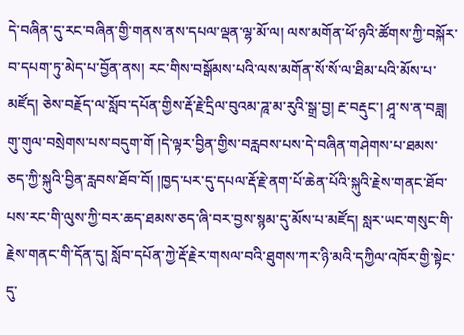དེ་བཞིན་དུ་རང་བཞིན་གྱི་གནས་ནས་དཔལ་ལྡན་ལྷ་མོ་ལ། ལས་མགོན་ཕོ་ཉའི་ཚོགས་ཀྱི་བསྐོར་བ་དཔག་ཏུ་མེད་པ་བྱོན་ནས། རང་གིས་བསྒོམས་པའི་ལས་མགོན་སོ་སོ་ལ་ཐིམ་པའི་མོས་པ་མཛོད། ཅེས་བརྗོད་ལ་སློབ་དཔོན་གྱིས་རྡོ་རྗེ་དྲིལ་བུའམ་ཌཱ་མ་རུའི་སྒྲ་བྱ། རྔ་བརྡུང་། ཤཱ་ས་ན་བཟླ། གུ་གུལ་བསྲེགས་པས་བདུག་གོ །དེ་ལྟར་བྱིན་གྱིས་བརླབས་པས་དེ་བཞིན་གཤེགས་པ་ཐམས་ཅད་ཀྱི་སྐུའི་བྱིན་རླབས་ཐོབ་བོ། །ཁྱད་པར་དུ་དཔལ་རྡོ་རྗེ་ནག་པོ་ཆེན་པོའི་སྐུའི་རྗེས་གནང་ཐོབ་པས་རང་གི་ལུས་ཀྱི་བར་ཆད་ཐམས་ཅད་ཞི་བར་བྱས་སྙམ་དུ་མོས་པ་མཛོད། སླར་ཡང་གསུང་གི་རྗེས་གནང་གི་དོན་དུ། སློབ་དཔོན་ཀྱེ་རྡོ་རྗེར་གསལ་བའི་ཐུགས་ཀར་ཉི་མའི་དཀྱིལ་འཁོར་གྱི་སྟེང་དུ་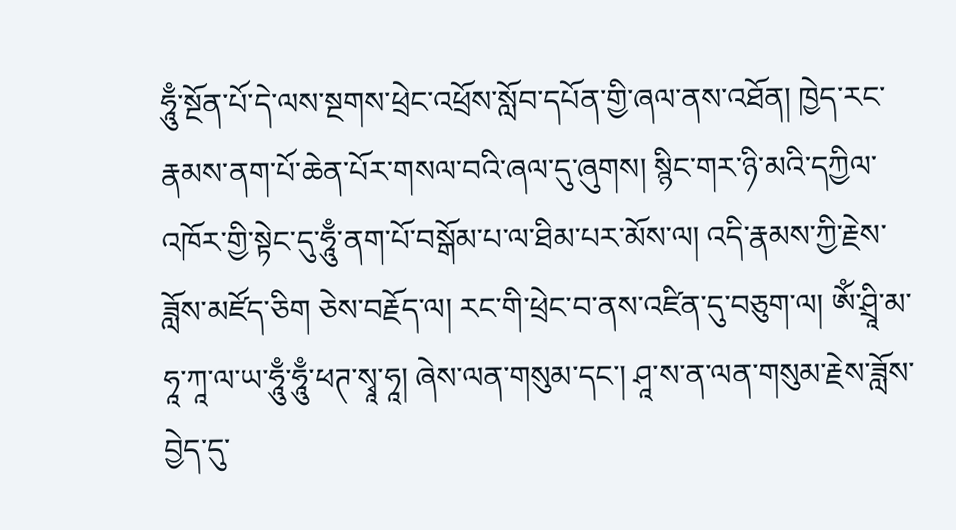ཧཱུྃ་སྔོན་པོ་དེ་ལས་སྔགས་ཕྲེང་འཕྲོས་སློབ་དཔོན་གྱི་ཞལ་ནས་འཐོན། ཁྱེད་རང་རྣམས་ནག་པོ་ཆེན་པོར་གསལ་བའི་ཞལ་དུ་ཞུགས། སྙིང་གར་ཉི་མའི་དཀྱིལ་འཁོར་གྱི་སྟེང་དུ་ཧཱུྃ་ནག་པོ་བསྒོམ་པ་ལ་ཐིམ་པར་མོས་ལ། འདི་རྣམས་ཀྱི་རྗེས་ཟློས་མཛོད་ཅིག ཅེས་བརྗོད་ལ། རང་གི་ཕྲེང་བ་ནས་འཛིན་དུ་བཅུག་ལ། ཨོཾ་ཤྲཱི་མ་ཧཱ་ཀཱ་ལ་ཡ་ཧཱུྃ་ཧཱུྃ་ཕཊ་སྭཱ་ཧཱ། ཞེས་ལན་གསུམ་དང་། ཤཱ་ས་ན་ལན་གསུམ་རྗེས་ཟློས་བྱེད་དུ་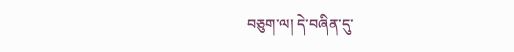བཅུག་ལ། དེ་བཞིན་དུ་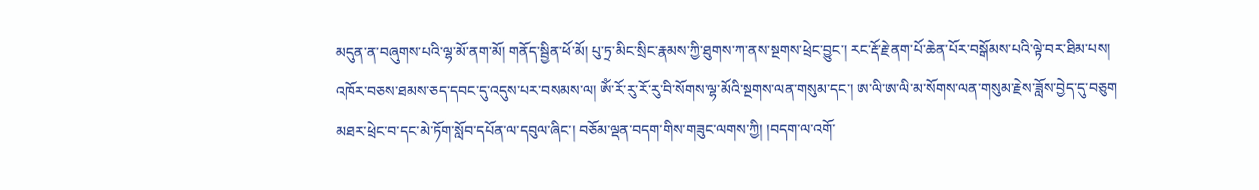མདུན་ན་བཞུགས་པའི་ལྷ་མོ་ནག་མོ། གནོད་སྦྱིན་ཕོ་མོ། པུ་ཏྲ་མིང་སྲིང་རྣམས་ཀྱི་ཐུགས་ཀ་ནས་སྔགས་ཕྲེང་བྱུང་། རང་རྡོ་རྗེ་ནག་པོ་ཆེན་པོར་བསྒོམས་པའི་ལྟེ་བར་ཐིམ་པས། འཁོར་བཅས་ཐམས་ཅད་དབང་དུ་འདུས་པར་བསམས་ལ། ཨོཾ་རོ་རུ་རོ་རུ་བི་སོགས་ལྷ་མོའི་སྔགས་ལན་གསུམ་དང་། ཨ་ལི་ཨ་ལི་མ་སོགས་ལན་གསུམ་རྗེས་ཟློས་བྱེད་དུ་བཅུག མཐར་ཕྲེང་བ་དང་མེ་ཏོག་སློབ་དཔོན་ལ་དབུལ་ཞིང་། བཅོམ་ལྡན་བདག་གིས་གཟུང་ལགས་ཀྱི། །བདག་ལ་འགོ་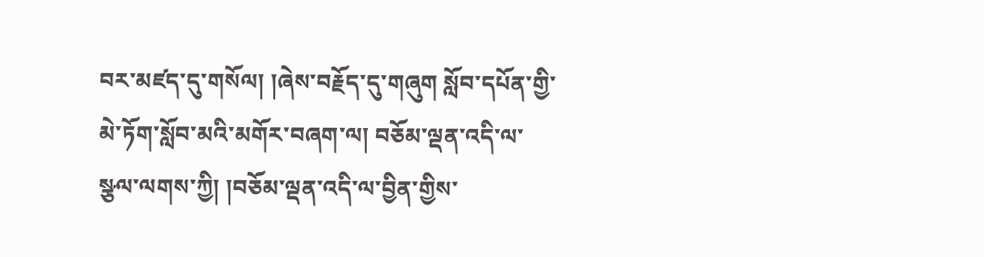བར་མཛད་དུ་གསོལ། །ཞེས་བརྗོད་དུ་གཞུག སློབ་དཔོན་གྱི་མེ་ཏོག་སློབ་མའི་མགོར་བཞག་ལ། བཅོམ་ལྡན་འདི་ལ་སྩལ་ལགས་ཀྱི། །བཅོམ་ལྡན་འདི་ལ་བྱིན་གྱིས་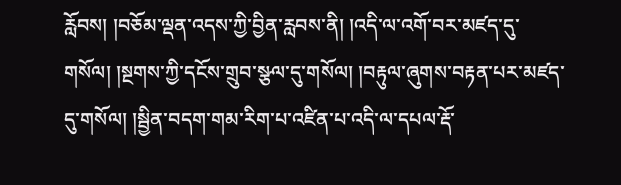རློབས། །བཅོམ་ལྡན་འདས་ཀྱི་བྱིན་རླབས་ནི། །འདི་ལ་འགོ་བར་མཛད་དུ་གསོལ། །སྔགས་ཀྱི་དངོས་གྲུབ་སྩལ་དུ་གསོལ། །བརྟུལ་ཞུགས་བརྟན་པར་མཛད་དུ་གསོལ། །སྦྱིན་བདག་གམ་རིག་པ་འཛིན་པ་འདི་ལ་དཔལ་རྡོ་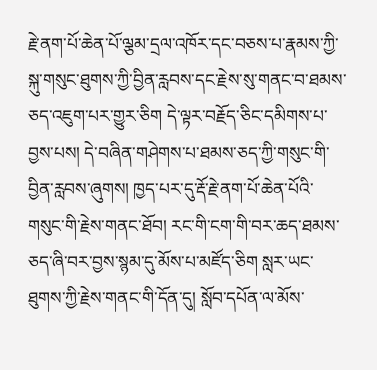རྗེ་ནག་པོ་ཆེན་པོ་ལྕམ་དྲལ་འཁོར་དང་བཅས་པ་རྣམས་ཀྱི་སྐུ་གསུང་ཐུགས་ཀྱི་བྱིན་རླབས་དང་རྗེས་སུ་གནང་བ་ཐམས་ཅད་འཇུག་པར་གྱུར་ཅིག དེ་ལྟར་བརྗོད་ཅིང་དམིགས་པ་བྱས་པས། དེ་བཞིན་གཤེགས་པ་ཐམས་ཅད་ཀྱི་གསུང་གི་བྱིན་རླབས་ཞུགས། ཁྱད་པར་དུ་རྡོ་རྗེ་ནག་པོ་ཆེན་པོའི་གསུང་གི་རྗེས་གནང་ཐོབ། རང་གི་ངག་གི་བར་ཆད་ཐམས་ཅད་ཞི་བར་བྱས་སྙམ་དུ་མོས་པ་མཛོད་ཅིག སླར་ཡང་ཐུགས་ཀྱི་རྗེས་གནང་གི་དོན་དུ། སློབ་དཔོན་ལ་མོས་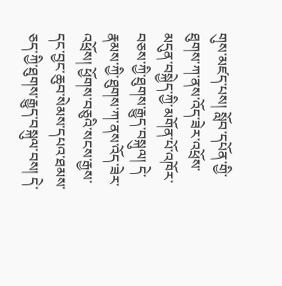གུས་མཛད་པས། སློབ་དཔོན་གྱི་ཐུགས་ཀ་ནས་འོད་ཟེར་འཕྲོས་མདུན་བསྐྱེད་ཀྱི་མགོན་པོ་འཁོར་བཅས་ཀྱི་ཐུགས་རྒྱུད་བསྐུལ། དེ་རྣམས་ཀྱི་ཐུགས་ཀ་ནས་འོད་ཟེར་འཕྲོས། ཕྱོགས་བཅུའི་སངས་རྒྱས་དང་བྱང་ཆུབ་སེམས་དཔའ་ཐམས་ཅད་ཀྱི་ཐུགས་རྒྱུད་བསྐུལ་བས། དེ་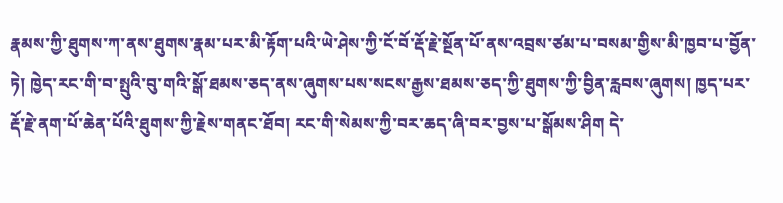རྣམས་ཀྱི་ཐུགས་ཀ་ནས་ཐུགས་རྣམ་པར་མི་རྟོག་པའི་ཡེ་ཤེས་ཀྱི་ངོ་བོ་རྡོ་རྗེ་སྔོན་པོ་ནས་འབྲས་ཙམ་པ་བསམ་གྱིས་མི་ཁྱབ་པ་བྱོན་ཏེ། ཁྱེད་རང་གི་བ་སྤུའི་བུ་གའི་སྒོ་ཐམས་ཅད་ནས་ཞུགས་པས་སངས་རྒྱས་ཐམས་ཅད་ཀྱི་ཐུགས་ཀྱི་བྱིན་རླབས་ཞུགས། ཁྱད་པར་རྡོ་རྗེ་ནག་པོ་ཆེན་པོའི་ཐུགས་ཀྱི་རྗེས་གནང་ཐོབ། རང་གི་སེམས་ཀྱི་བར་ཆད་ཞི་བར་བྱས་པ་སྒོམས་ཤིག དེ་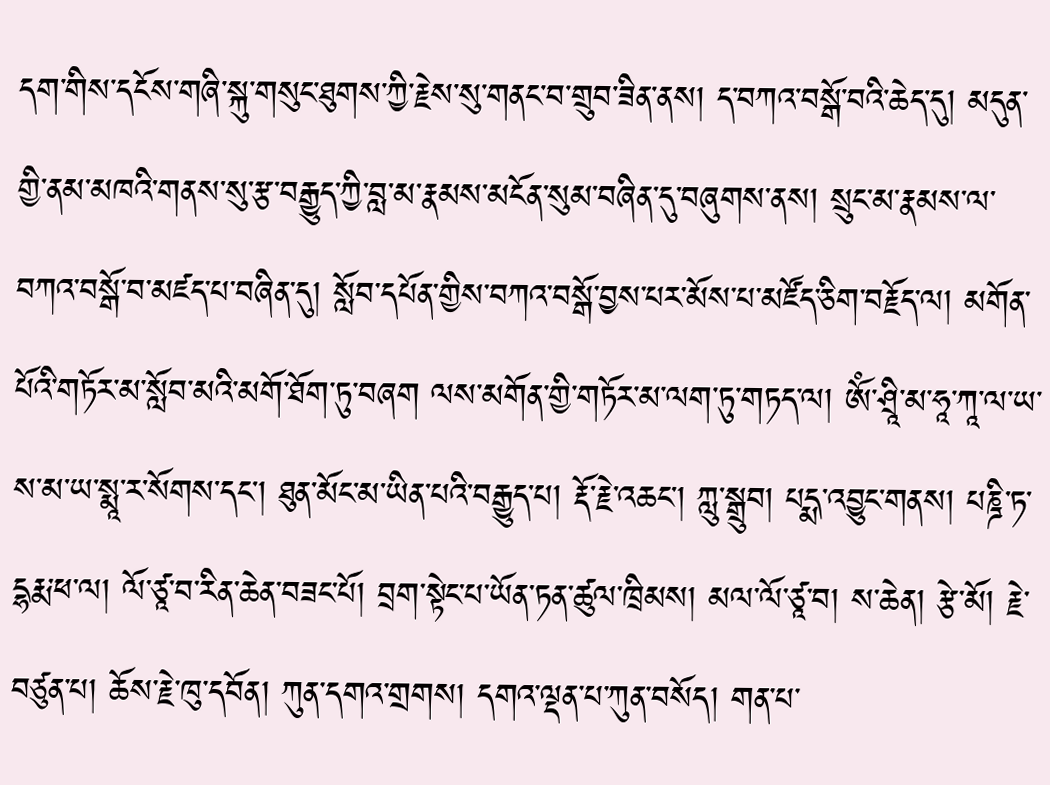དག་གིས་དངོས་གཞི་སྐུ་གསུང་ཐུགས་ཀྱི་རྗེས་སུ་གནང་བ་གྲུབ་ཟིན་ནས། ད་བཀའ་བསྒོ་བའི་ཆེད་དུ། མདུན་གྱི་ནམ་མཁའི་གནས་སུ་རྩ་བརྒྱུད་ཀྱི་བླ་མ་རྣམས་མངོན་སུམ་བཞིན་དུ་བཞུགས་ནས། སྲུང་མ་རྣམས་ལ་བཀའ་བསྒོ་བ་མཛད་པ་བཞིན་དུ། སློབ་དཔོན་གྱིས་བཀའ་བསྒོ་བྱས་པར་མོས་པ་མཛོད་ཅིག་བརྗོད་ལ། མགོན་པོའི་གཏོར་མ་སློབ་མའི་མགོ་ཐོག་ཏུ་བཞག ལས་མགོན་གྱི་གཏོར་མ་ལག་ཏུ་གཏད་ལ། ཨོཾ་ཤྲཱི་མ་ཧཱ་ཀཱ་ལ་ཡ་ས་མ་ཡ་སྨཱ་ར་སོགས་དང་། ཐུན་མོང་མ་ཡིན་པའི་བརྒྱུད་པ། རྡོ་རྗེ་འཆང་། ཀླུ་སྒྲུབ། པདྨ་འབྱུང་གནས། པཎྜི་ཏ་དྷརྨ་ཕ་ལ། ལོ་ཙཱ་བ་རིན་ཆེན་བཟང་པོ། བྲག་སྟེང་པ་ཡོན་ཏན་ཚུལ་ཁྲིམས། མལ་ལོ་ཙཱ་བ། ས་ཆེན། རྩེ་མོ། རྗེ་བཙུན་པ། ཆོས་རྗེ་ཁུ་དབོན། ཀུན་དགའ་གྲགས། དགའ་ལྡན་པ་ཀུན་བསོད། གན་པ་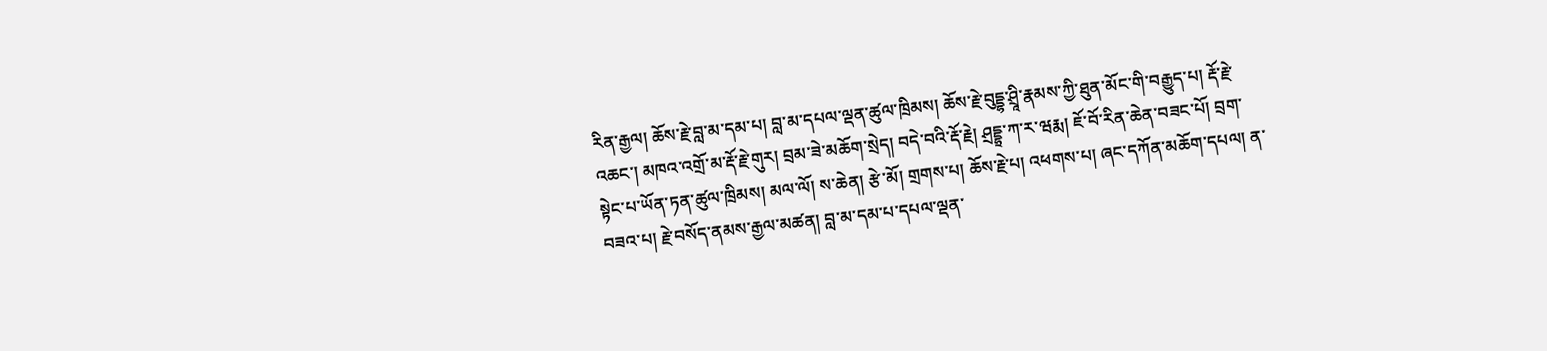རིན་རྒྱལ། ཆོས་རྗེ་བླ་མ་དམ་པ། བླ་མ་དཔལ་ལྡན་ཚུལ་ཁྲིམས། ཆོས་རྗེ་བུདྡྷ་ཤྲཱི་རྣམས་ཀྱི་ཐུན་མོང་གི་བརྒྱུད་པ། རྡོ་རྗེ་འཆང་། མཁའ་འགྲོ་མ་རྡོ་རྗེ་གུར། བྲམ་ཟེ་མཆོག་སྲེད། བདེ་བའི་རྡོ་རྗེ། ཤྲདྡྷྲ་ཀ་ར་ཝརྨ། ཇོ་བོ་རིན་ཆེན་བཟང་པོ། བྲག་སྟེང་པ་ཡོན་ཏན་ཚུལ་ཁྲིམས། མལ་ལོ། ས་ཆེན། རྩེ་མོ། གྲགས་པ། ཆོས་རྗེ་པ། འཕགས་པ། ཞང་དཀོན་མཆོག་དཔལ། ན་བཟའ་པ། རྗེ་བསོད་ནམས་རྒྱལ་མཚན། བླ་མ་དམ་པ་དཔལ་ལྡན་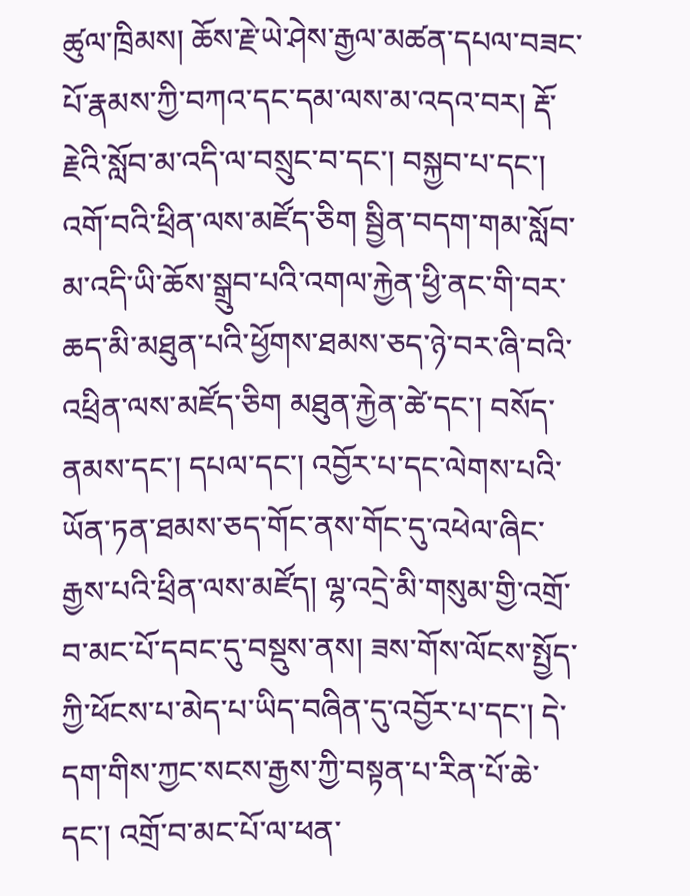ཚུལ་ཁྲིམས། ཆོས་རྗེ་ཡེ་ཤེས་རྒྱལ་མཚན་དཔལ་བཟང་པོ་རྣམས་ཀྱི་བཀའ་དང་དམ་ལས་མ་འདའ་བར། རྡོ་རྗེའི་སློབ་མ་འདི་ལ་བསྲུང་བ་དང་། བསྐྱབ་པ་དང་། འགོ་བའི་ཕྲིན་ལས་མཛོད་ཅིག སྦྱིན་བདག་གམ་སློབ་མ་འདི་ཡི་ཆོས་སྒྲུབ་པའི་འགལ་རྐྱེན་ཕྱི་ནང་གི་བར་ཆད་མི་མཐུན་པའི་ཕྱོགས་ཐམས་ཅད་ཉེ་བར་ཞི་བའི་འཕྲིན་ལས་མཛོད་ཅིག མཐུན་རྐྱེན་ཚེ་དང་། བསོད་ནམས་དང་། དཔལ་དང་། འབྱོར་པ་དང་ལེགས་པའི་ཡོན་ཏན་ཐམས་ཅད་གོང་ནས་གོང་དུ་འཕེལ་ཞིང་རྒྱས་པའི་ཕྲིན་ལས་མཛོད། ལྷ་འདྲེ་མི་གསུམ་གྱི་འགྲོ་བ་མང་པོ་དབང་དུ་བསྡུས་ནས། ཟས་གོས་ལོངས་སྤྱོད་ཀྱི་ཕོངས་པ་མེད་པ་ཡིད་བཞིན་དུ་འབྱོར་པ་དང་། དེ་དག་གིས་ཀྱང་སངས་རྒྱས་ཀྱི་བསྟན་པ་རིན་པོ་ཆེ་དང་། འགྲོ་བ་མང་པོ་ལ་ཕན་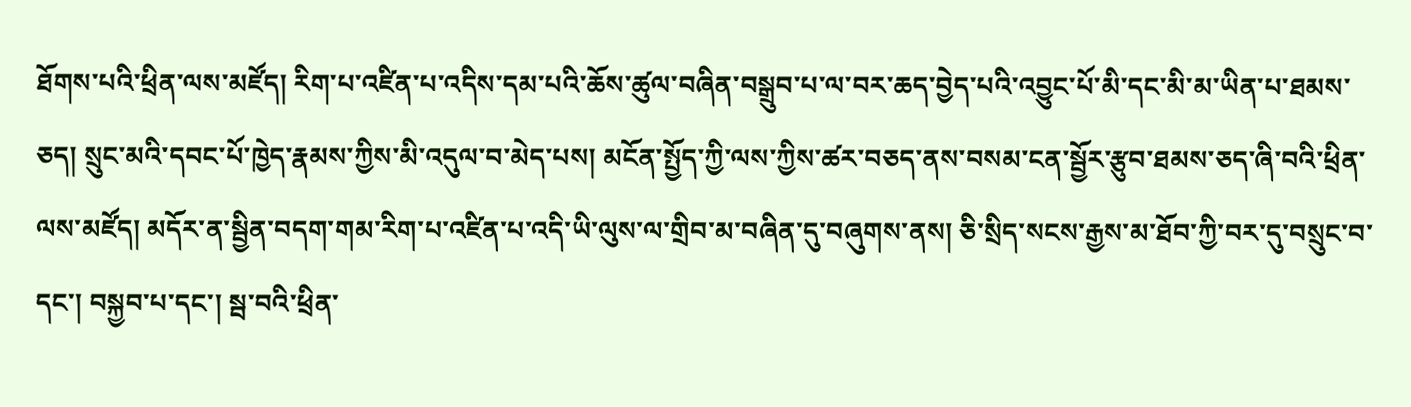ཐོགས་པའི་ཕྲིན་ལས་མཛོད། རིག་པ་འཛིན་པ་འདིས་དམ་པའི་ཆོས་ཚུལ་བཞིན་བསྒྲུབ་པ་ལ་བར་ཆད་བྱེད་པའི་འབྱུང་པོ་མི་དང་མི་མ་ཡིན་པ་ཐམས་ཅད། སྲུང་མའི་དབང་པོ་ཁྱེད་རྣམས་ཀྱིས་མི་འདུལ་བ་མེད་པས། མངོན་སྤྱོད་ཀྱི་ལས་ཀྱིས་ཚར་བཅད་ནས་བསམ་ངན་སྦྱོར་རྩུབ་ཐམས་ཅད་ཞི་བའི་ཕྲིན་ལས་མཛོད། མདོར་ན་སྦྱིན་བདག་གམ་རིག་པ་འཛིན་པ་འདི་ཡི་ལུས་ལ་གྲིབ་མ་བཞིན་དུ་བཞུགས་ནས། ཅི་སྲིད་སངས་རྒྱས་མ་ཐོབ་ཀྱི་བར་དུ་བསྲུང་བ་དང་། བསྐྱབ་པ་དང་། སྦ་བའི་ཕྲིན་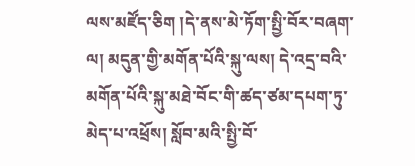ལས་མཛོད་ཅིག །དེ་ནས་མེ་ཏོག་སྤྱི་བོར་བཞག་ལ། མདུན་གྱི་མགོན་པོའི་སྐུ་ལས། དེ་འདྲ་བའི་མགོན་པོའི་སྐུ་མཐེ་བོང་གི་ཚད་ཙམ་དཔག་ཏུ་མེད་པ་འཕྲོས། སློབ་མའི་སྤྱི་བོ་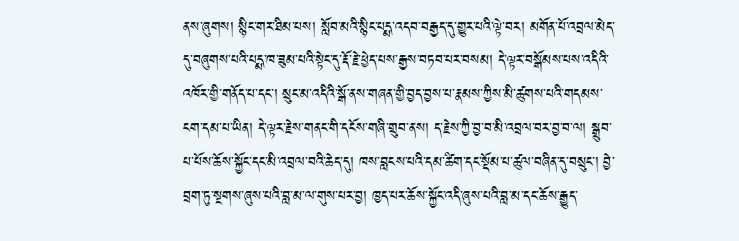ནས་ཞུགས། སྙིང་གར་ཐིམ་པས། སློབ་མའི་སྙིང་པདྨ་འདབ་བརྒྱད་དུ་གྱུར་པའི་ལྟེ་བར། མགོན་པོ་འབྲལ་མེད་དུ་བཞུགས་པའི་པདྨ་ཁ་ཟུམ་པའི་སྟེང་དུ་རྡོ་རྗེ་ཕྱེད་པས་རྒྱས་བཏབ་པར་བསམ། དེ་ལྟར་བསྒོམས་པས་འདིའི་འཁོར་གྱི་གནོད་པ་དང་། སྲུང་མ་འདིའི་སྒོ་ནས་གཞན་གྱི་བྱད་བྱས་པ་རྣམས་ཀྱིས་མི་ཚུགས་པའི་གདམས་ངག་དམ་པ་ཡིན། དེ་ལྟར་རྗེས་གནང་གི་དངོས་གཞི་གྲུབ་ནས། ད་རྗེས་ཀྱི་བྱ་བ་མི་འབྲལ་བར་བྱ་བ་ལ། སྒྲུབ་པ་པོས་ཆོས་སྐྱོང་དང་མི་འབྲལ་བའི་ཆེད་དུ། ཁས་བླངས་པའི་དམ་ཚིག་དང་སྡོམ་པ་ཚུལ་བཞིན་དུ་བསྲུང་། བྱེ་བྲག་ཏུ་སྔགས་ཞུས་པའི་བླ་མ་ལ་གུས་པར་བྱ། ཁྱད་པར་ཆོས་སྐྱོང་འདི་ཞུས་པའི་བླ་མ་དང་ཆོས་རྒྱུད་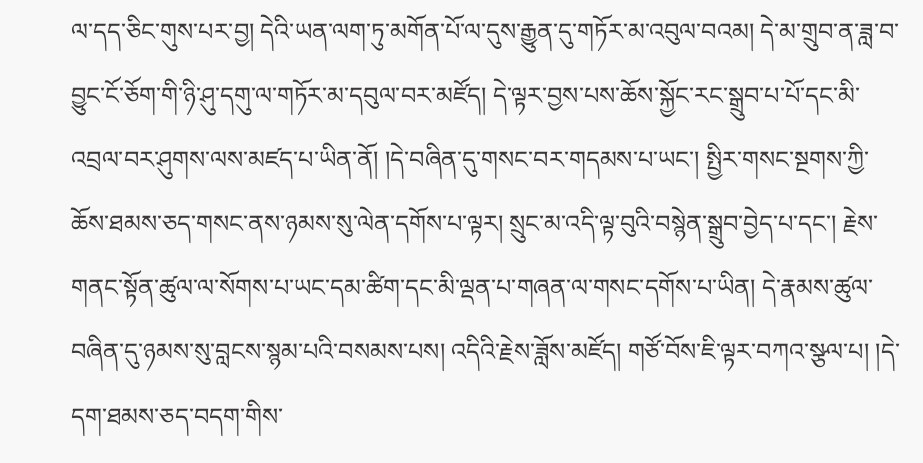ལ་དད་ཅིང་གུས་པར་བྱ། དེའི་ཡན་ལག་ཏུ་མགོན་པོ་ལ་དུས་རྒྱུན་དུ་གཏོར་མ་འབུལ་བའམ། དེ་མ་གྲུབ་ན་ཟླ་བ་བྱུང་ངོ་ཅོག་གི་ཉི་ཤུ་དགུ་ལ་གཏོར་མ་དབུལ་བར་མཛོད། དེ་ལྟར་བྱས་པས་ཆོས་སྐྱོང་རང་སྒྲུབ་པ་པོ་དང་མི་འབྲལ་བར་ཤུགས་ལས་མཛད་པ་ཡིན་ནོ། །དེ་བཞིན་དུ་གསང་བར་གདམས་པ་ཡང་། སྤྱིར་གསང་སྔགས་ཀྱི་ཆོས་ཐམས་ཅད་གསང་ནས་ཉམས་སུ་ལེན་དགོས་པ་ལྟར། སྲུང་མ་འདི་ལྟ་བུའི་བསྙེན་སྒྲུབ་བྱེད་པ་དང་། རྗེས་གནང་སྟོན་ཚུལ་ལ་སོགས་པ་ཡང་དམ་ཚིག་དང་མི་ལྡན་པ་གཞན་ལ་གསང་དགོས་པ་ཡིན། དེ་རྣམས་ཚུལ་བཞིན་དུ་ཉམས་སུ་བླངས་སྙམ་པའི་བསམས་པས། འདིའི་རྗེས་ཟློས་མཛོད། གཙོ་བོས་ཇི་ལྟར་བཀའ་སྩལ་པ། །དེ་དག་ཐམས་ཅད་བདག་གིས་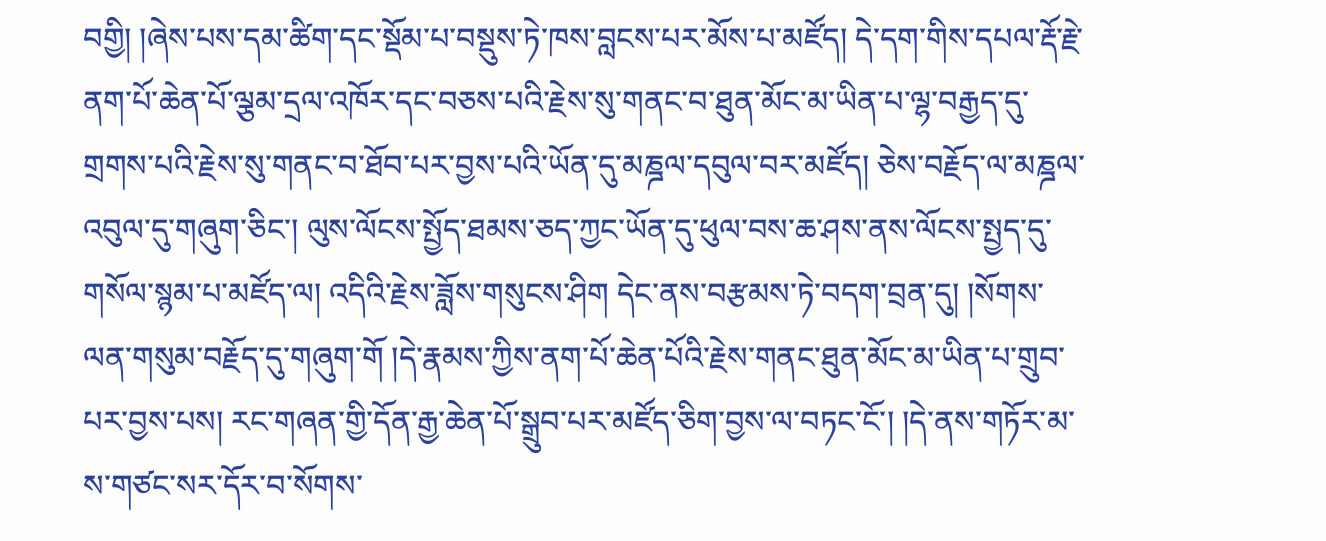བགྱི། །ཞེས་པས་དམ་ཚིག་དང་སྡོམ་པ་བསྡུས་ཏེ་ཁས་བླངས་པར་མོས་པ་མཛོད། དེ་དག་གིས་དཔལ་རྡོ་རྗེ་ནག་པོ་ཆེན་པོ་ལྕམ་དྲལ་འཁོར་དང་བཅས་པའི་རྗེས་སུ་གནང་བ་ཐུན་མོང་མ་ཡིན་པ་ལྷ་བརྒྱད་དུ་གྲགས་པའི་རྗེས་སུ་གནང་བ་ཐོབ་པར་བྱས་པའི་ཡོན་དུ་མཎྜལ་དབུལ་བར་མཛོད། ཅེས་བརྗོད་ལ་མཎྜལ་འབུལ་དུ་གཞུག་ཅིང་། ལུས་ལོངས་སྤྱོད་ཐམས་ཅད་ཀྱང་ཡོན་དུ་ཕུལ་བས་ཆ་ཤས་ནས་ལོངས་སྤྱད་དུ་གསོལ་སྙམ་པ་མཛོད་ལ། འདིའི་རྗེས་ཟློས་གསུངས་ཤིག དེང་ནས་བརྩམས་ཏེ་བདག་བྲན་དུ། །སོགས་ལན་གསུམ་བརྗོད་དུ་གཞུག་གོ །དེ་རྣམས་ཀྱིས་ནག་པོ་ཆེན་པོའི་རྗེས་གནང་ཐུན་མོང་མ་ཡིན་པ་གྲུབ་པར་བྱས་པས། རང་གཞན་གྱི་དོན་རྒྱ་ཆེན་པོ་སྒྲུབ་པར་མཛོད་ཅིག་བྱས་ལ་བཏང་ངོ་། །དེ་ནས་གཏོར་མ་ས་གཙང་སར་དོར་བ་སོགས་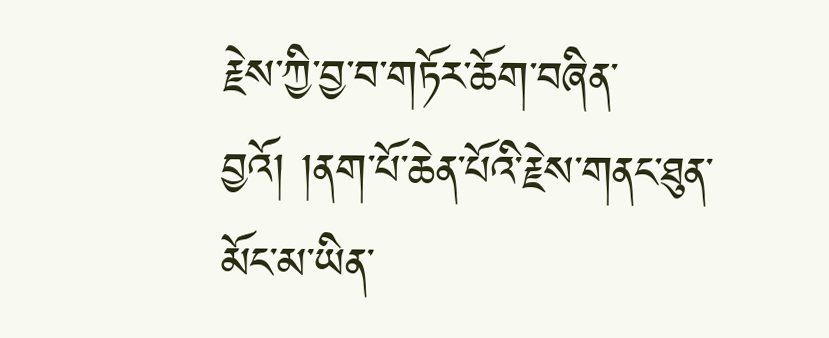རྗེས་ཀྱི་བྱ་བ་གཏོར་ཆོག་བཞིན་བྱའོ། །ནག་པོ་ཆེན་པོའི་རྗེས་གནང་ཐུན་མོང་མ་ཡིན་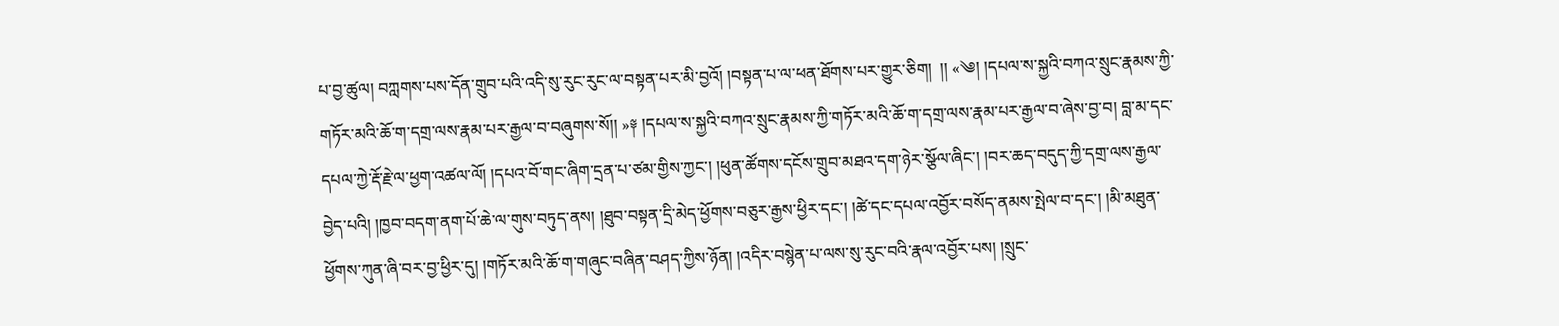པ་བྱ་ཚུལ། བཀླགས་པས་དོན་གྲུབ་པའི་འདི་སུ་རུང་རུང་ལ་བསྟན་པར་མི་བྱའོ། །བསྟན་པ་ལ་ཕན་ཐོགས་པར་གྱུར་ཅིག།  །། «༄། །དཔལ་ས་སྐྱའི་བཀའ་སྲུང་རྣམས་ཀྱི་གཏོར་མའི་ཆོ་ག་དགྲ་ལས་རྣམ་པར་རྒྱལ་བ་བཞུགས་སོ།། »༈ །དཔལ་ས་སྐྱའི་བཀའ་སྲུང་རྣམས་ཀྱི་གཏོར་མའི་ཆོ་ག་དགྲ་ལས་རྣམ་པར་རྒྱལ་བ་ཞེས་བྱ་བ། བླ་མ་དང་དཔལ་ཀྱེ་རྡོ་རྗེ་ལ་ཕྱག་འཚལ་ལོ། །དཔའ་བོ་གང་ཞིག་དྲན་པ་ཙམ་གྱིས་ཀྱང་། །ཕུན་ཚོགས་དངོས་གྲུབ་མཐའ་དག་ཉེར་སྩོལ་ཞིང་། །བར་ཆད་བདུད་ཀྱི་དགྲ་ལས་རྒྱལ་བྱེད་པའི། །ཁྱབ་བདག་ནག་པོ་ཆེ་ལ་གུས་བཏུད་ནས། །ཐུབ་བསྟན་དྲི་མེད་ཕྱོགས་བཅུར་རྒྱས་ཕྱིར་དང་། །ཚེ་དང་དཔལ་འབྱོར་བསོད་ནམས་སྤེལ་བ་དང་། །མི་མཐུན་ཕྱོགས་ཀུན་ཞི་བར་བྱ་ཕྱིར་དུ། །གཏོར་མའི་ཆོ་ག་གཞུང་བཞིན་བཤད་ཀྱིས་ཉོན། །འདིར་བསྙེན་པ་ལས་སུ་རུང་བའི་རྣལ་འབྱོར་པས། །སྲུང་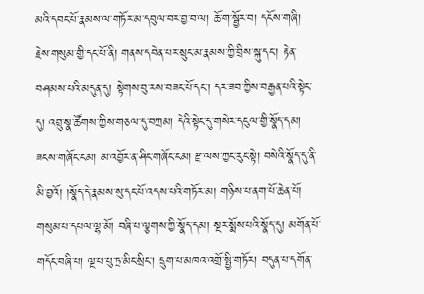མའི་དབང་པོ་རྣམས་ལ་གཏོར་མ་དབུལ་བར་བྱ་བ་ལ། ཆོ་ག་སྦྱོར་བ། དངོས་གཞི། རྗེས་གསུམ་གྱི་དང་པོ་ནི། གནས་དབེན་པར་སྲུང་མ་རྣམས་ཀྱི་བྲིས་སྐུ་དང་། རྟེན་བཤམས་པའི་མདུན་དུ། སྟེགས་བུ་རས་བཟང་པོ་དང་། དར་ཟབ་ཀྱིས་བརྒྱན་པའི་སྟེང་དུ། འབྲུ་སྣ་ཚོགས་ཀྱིས་གཅལ་དུ་བཀྲམ། དེའི་སྟེང་དུ་གསེར་དངུལ་གྱི་སྣོད་དམ། ཟངས་གཞོང་ངམ། མ་འབྱོར་ན་ཤིང་གཞོང་ངམ། རྫ་ལས་ཀྱང་རུང་སྟེ། བསེའི་སྣོད་དུ་ནི་མི་བྱའོ། །སྣོད་དེ་རྣམས་སུ་དང་པོ་འདས་པའི་གཏོར་མ། གཉིས་པ་ནག་པོ་ཆེན་པོ། གསུམ་པ་དཔལ་ལྷ་མོ། བཞི་པ་ལྕགས་ཀྱི་སྣོད་དམ། སྔར་སྨོས་པའི་སྣོད་དུ། མགོན་པོ་གདོང་བཞི་པ། ལྔ་པ་པུ་ཏྲ་མིང་སྲིང་། དྲུག་པ་མཁའ་འགྲོ་སྤྱི་གཏོར། བདུན་པ་དགོན་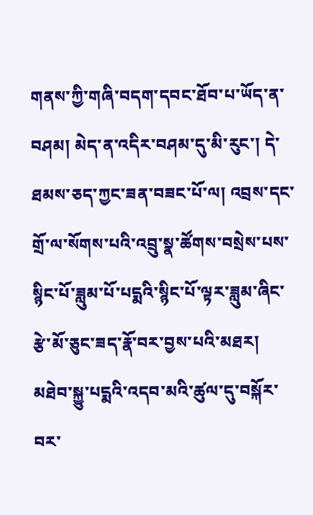གནས་ཀྱི་གཞི་བདག་དབང་ཐོབ་པ་ཡོད་ན་བཤམ། མེད་ན་འདིར་བཤམ་དུ་མི་རུང་། དེ་ཐམས་ཅད་ཀྱང་ཟན་བཟང་པོ་ལ། འབྲས་དང་གྲོ་ལ་སོགས་པའི་འབྲུ་སྣ་ཚོགས་བསྲེས་པས་སྙིང་པོ་ཟླུམ་པོ་པདྨའི་སྙིང་པོ་ལྟར་ཟླུམ་ཞིང་རྩེ་མོ་ཅུང་ཟད་རྣོ་བར་བྱས་པའི་མཐར། མཐེབ་སྐྱུ་པདྨའི་འདབ་མའི་ཚུལ་དུ་བསྐོར་བར་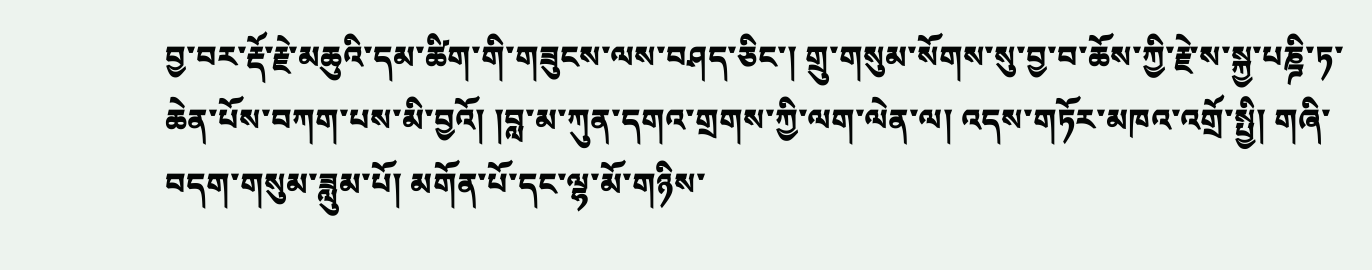བྱ་བར་རྡོ་རྗེ་མཆུའི་དམ་ཚིག་གི་གཟུངས་ལས་བཤད་ཅིང་། གྲུ་གསུམ་སོགས་སུ་བྱ་བ་ཆོས་ཀྱི་རྗེ་ས་སྐྱ་པཎྜི་ཏ་ཆེན་པོས་བཀག་པས་མི་བྱའོ། །བླ་མ་ཀུན་དགའ་གྲགས་ཀྱི་ལག་ལེན་ལ། འདས་གཏོར་མཁའ་འགྲོ་སྤྱི། གཞི་བདག་གསུམ་ཟླུམ་པོ། མགོན་པོ་དང་ལྷ་མོ་གཉིས་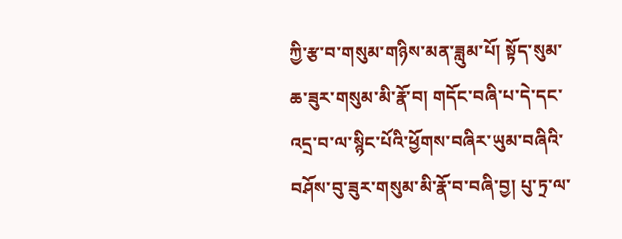ཀྱི་རྩ་བ་གསུམ་གཉིས་མན་ཟླུམ་པོ། སྟོད་སུམ་ཆ་ཟུར་གསུམ་མི་རྣོ་བ། གདོང་བཞི་པ་དེ་དང་འདྲ་བ་ལ་སྙིང་པོའི་ཕྱོགས་བཞིར་ཡུམ་བཞིའི་བཤོས་བུ་ཟུར་གསུམ་མི་རྣོ་བ་བཞི་བྱ། པུ་ཏྲ་ལ་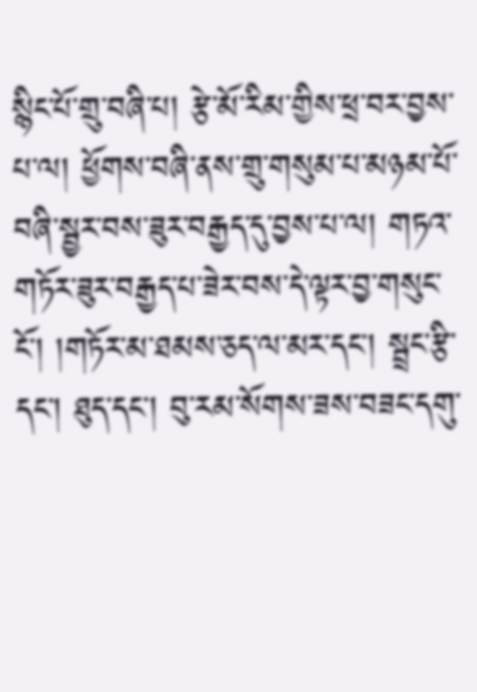སྙིང་པོ་གྲུ་བཞི་པ། རྩེ་མོ་རིམ་གྱིས་ཕྲ་བར་བྱས་པ་ལ། ཕྱོགས་བཞི་ནས་གྲུ་གསུམ་པ་མཉམ་པོ་བཞི་སྦྱར་བས་ཟུར་བརྒྱད་དུ་བྱས་པ་ལ། གཏའ་གཏོར་ཟུར་བརྒྱད་པ་ཟེར་བས་དེ་ལྟར་བྱ་གསུང་ངོ་། །གཏོར་མ་ཐམས་ཅད་ལ་མར་དང་། སྦྲང་རྩི་དང་། ཐུད་དང་། བུ་རམ་སོགས་ཟས་བཟང་དགུ་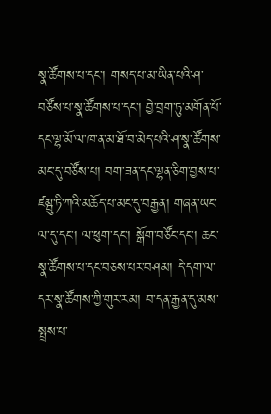སྣ་ཚོགས་པ་དང་། གསད་པ་མ་ཡིན་པའི་ཤ་བཙོས་པ་སྣ་ཚོགས་པ་དང་། བྱེ་བྲག་ཏུ་མགོན་པོ་དང་ལྷ་མོ་ལ་ཁ་ན་མ་ཐོ་བ་མེད་པའི་ཤ་སྣ་ཚོགས་མང་དུ་བཙོས་པ། བག་ཟན་དང་ལྷན་ཅིག་བྱས་པ་ཛམྦུ་ཏི་ཀའི་མཆོད་པ་མང་དུ་བརྒྱན། གཞན་ཡང་ལ་དུ་དང་། ལ་ཕུག་དང་། སྒོག་བཙོང་དང་། ཆང་སྣ་ཚོགས་པ་དང་བཅས་པར་བཤམ། དེ་དག་ལ་དར་སྣ་ཚོགས་ཀྱི་གུར་རམ། བ་དན་རྒྱན་དུ་མས་སྤྲས་པ་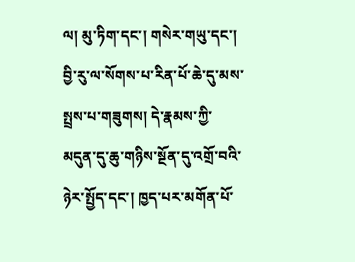ལ། མུ་ཏིག་དང་། གསེར་གཡུ་དང་། བྱི་རུ་ལ་སོགས་པ་རིན་པོ་ཆེ་དུ་མས་སྤྲས་པ་གཟུགས། དེ་རྣམས་ཀྱི་མདུན་དུ་ཆུ་གཉིས་སྔོན་དུ་འགྲོ་བའི་ཉེར་སྤྱོད་དང་། ཁྱད་པར་མགོན་པོ་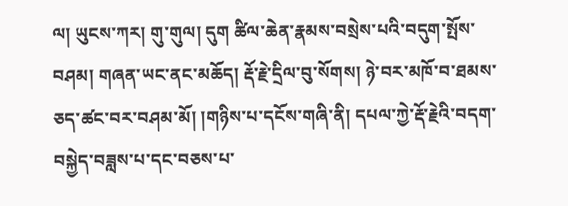ལ། ཡུངས་ཀར། གུ་གུལ། དུག ཚིལ་ཆེན་རྣམས་བསྲེས་པའི་བདུག་སྤོས་བཤམ། གཞན་ཡང་ནང་མཆོད། རྡོ་རྗེ་དྲིལ་བུ་སོགས། ཉེ་བར་མཁོ་བ་ཐམས་ཅད་ཚང་བར་བཤམ་མོ། །གཉིས་པ་དངོས་གཞི་ནི། དཔལ་ཀྱེ་རྡོ་རྗེའི་བདག་བསྐྱེད་བཟླས་པ་དང་བཅས་པ་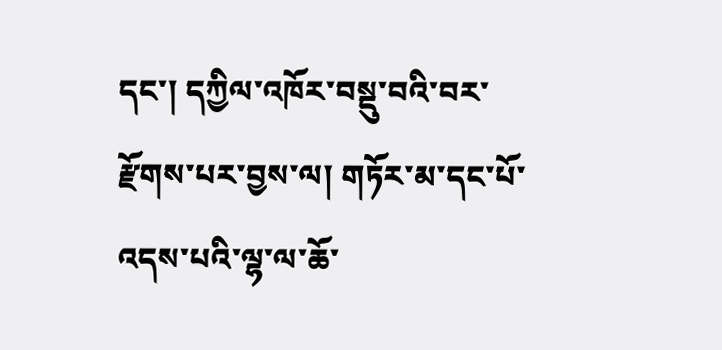དང་། དཀྱིལ་འཁོར་བསྡུ་བའི་བར་རྫོགས་པར་བྱས་ལ། གཏོར་མ་དང་པོ་འདས་པའི་ལྷ་ལ་ཆོ་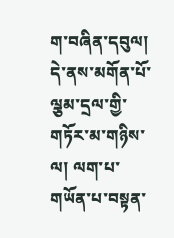ག་བཞིན་དབུལ། དེ་ནས་མགོན་པོ་ལྕམ་དྲལ་གྱི་གཏོར་མ་གཉིས་ལ། ལག་པ་གཡོན་པ་བསྟན་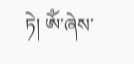ཏེ། ཨོཾ་ཞེས་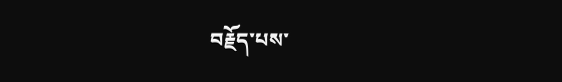བརྗོད་པས་